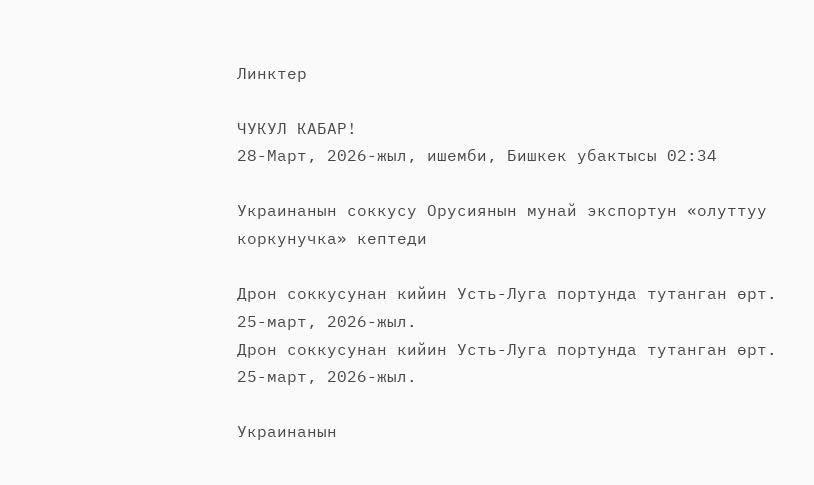Линктер

ЧУКУЛ КАБАР!
28-Март, 2026-жыл, ишемби, Бишкек убактысы 02:34

Украинанын соккусу Орусиянын мунай экспортун «олуттуу коркунучка» кептеди

Дрон соккусунан кийин Усть-Луга портунда тутанган өрт. 25-март, 2026-жыл.
Дрон соккусунан кийин Усть-Луга портунда тутанган өрт. 25-март, 2026-жыл.

Украинанын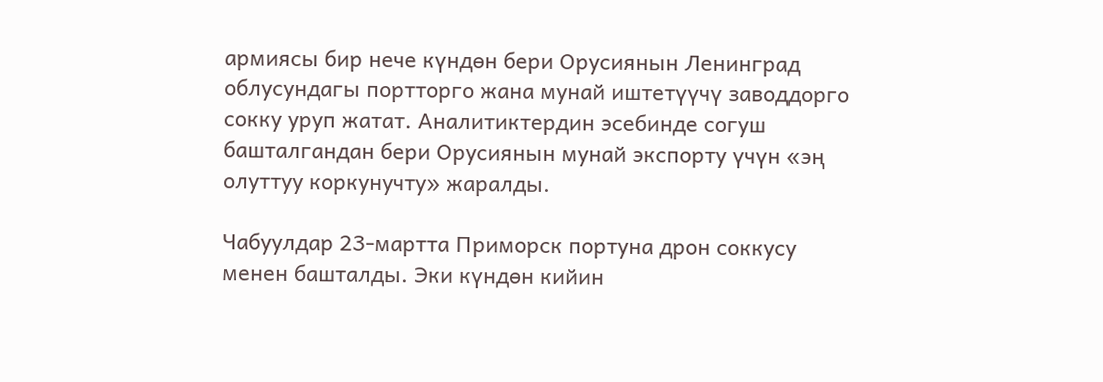армиясы бир нече күндөн бери Орусиянын Ленинград облусундагы портторго жана мунай иштетүүчү заводдорго сокку уруп жатат. Аналитиктердин эсебинде согуш башталгандан бери Орусиянын мунай экспорту үчүн «эң олуттуу коркунучту» жаралды.

Чабуулдар 23-мартта Приморск портуна дрон соккусу менен башталды. Эки күндөн кийин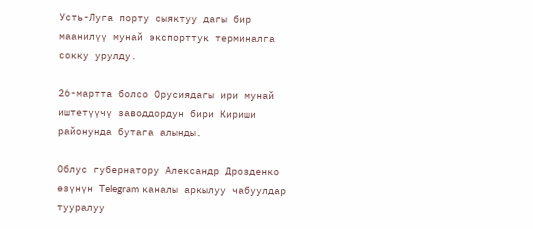Усть-Луга порту сыяктуу дагы бир маанилүү мунай экспорттук терминалга сокку урулду.

26-мартта болсо Орусиядагы ири мунай иштетүүчү заводдордун бири Кириши районунда бутага алынды.

Облус губернатору Александр Дрозденко өзүнүн Telegram каналы аркылуу чабуулдар тууралуу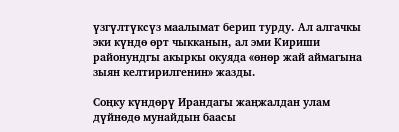үзгүлтүксүз маалымат берип турду. Ал алгачкы эки күндө өрт чыкканын, ал эми Кириши районундгы акыркы окуяда «өнөр жай аймагына зыян келтирилгенин» жазды.

Соңку күндөрү Ирандагы жаңжалдан улам дүйнөдө мунайдын баасы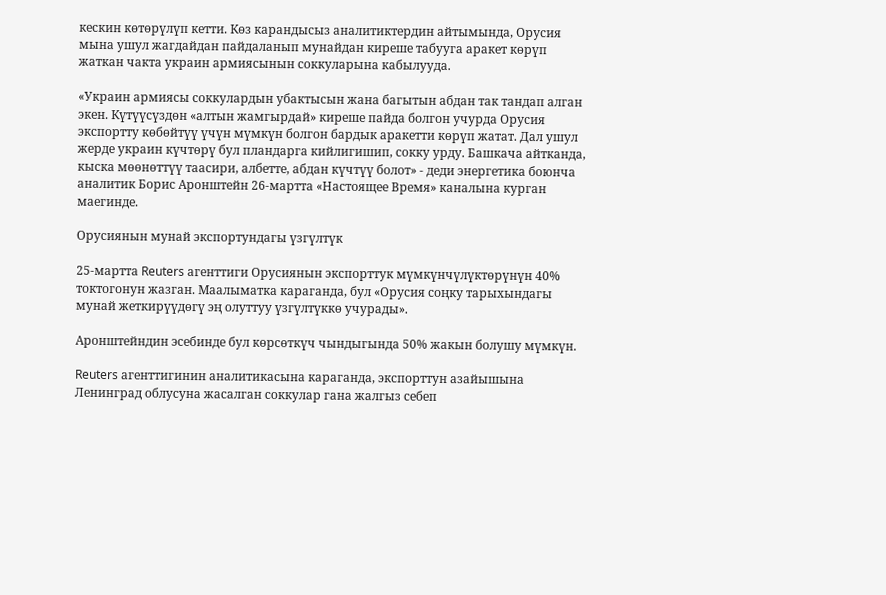кескин көтөрүлүп кетти. Көз карандысыз аналитиктердин айтымында, Орусия мына ушул жагдайдан пайдаланып мунайдан киреше табууга аракет көрүп жаткан чакта украин армиясынын соккуларына кабылууда.

«Украин армиясы соккулардын убактысын жана багытын абдан так тандап алган экен. Күтүүсүздөн «алтын жамгырдай» киреше пайда болгон учурда Орусия экспортту көбөйтүү үчүн мүмкүн болгон бардык аракетти көрүп жатат. Дал ушул жерде украин күчтөрү бул пландарга кийлигишип, сокку урду. Башкача айтканда, кыска мөөнөттүү таасири, албетте, абдан күчтүү болот» - деди энергетика боюнча аналитик Борис Аронштейн 26-мартта «Настоящее Время» каналына курган маегинде.

Орусиянын мунай экспортундагы үзгүлтүк

25-мартта Reuters агенттиги Орусиянын экспорттук мүмкүнчүлүктөрүнүн 40% токтогонун жазган. Маалыматка караганда, бул «Орусия соңку тарыхындагы мунай жеткирүүдөгү эң олуттуу үзгүлтүккө учурады».

Аронштейндин эсебинде бул көрсөткүч чындыгында 50% жакын болушу мүмкүн.

Reuters агенттигинин аналитикасына караганда, экспорттун азайышына Ленинград облусуна жасалган соккулар гана жалгыз себеп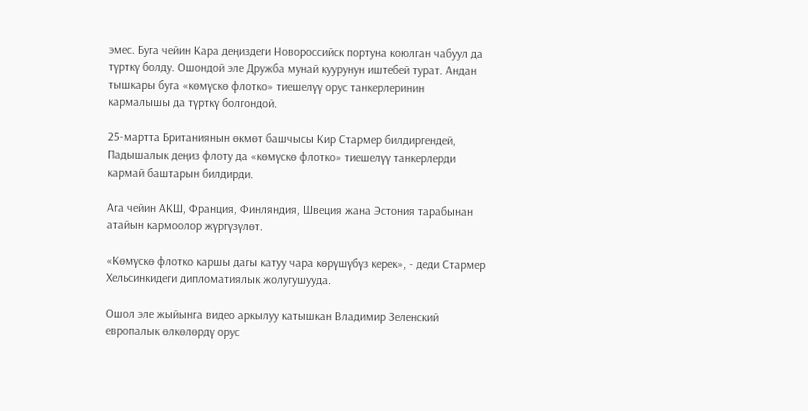эмес. Буга чейин Кара деңиздеги Новороссийск портуна коюлган чабуул да түрткү болду. Ошондой эле Дружба мунай куурунун иштебей турат. Андан тышкары буга «көмүскө флотко» тиешелүү орус танкерлеринин кармалышы да түрткү болгондой.

25-мартта Британиянын өкмөт башчысы Кир Стармер билдиргендей, Падышалык деңиз флоту да «көмүскө флотко» тиешелүү танкерлерди кармай баштарын билдирди.

Ага чейин АКШ, Франция, Финляндия, Швеция жана Эстония тарабынан атайын кармоолор жүргүзүлөт.

«Көмүскө флотко каршы дагы катуу чара көрүшүбүз керек», - деди Стармер Хельсинкидеги дипломатиялык жолугушууда.

Ошол эле жыйынга видео аркылуу катышкан Владимир Зеленский европалык өлкөлөрдү орус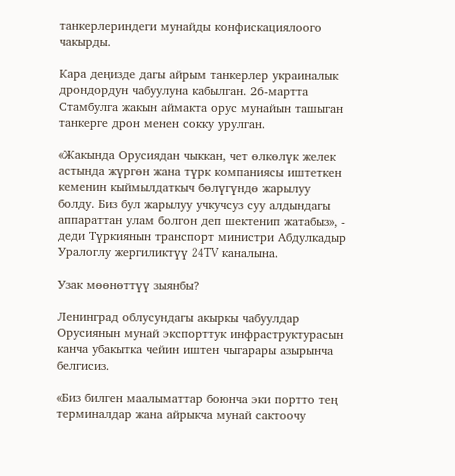танкерлериндеги мунайды конфискациялоого чакырды.

Кара деңизде дагы айрым танкерлер украиналык дрондордун чабуулуна кабылган. 26-мартта Стамбулга жакын аймакта орус мунайын ташыган танкерге дрон менен сокку урулган.

«Жакында Орусиядан чыккан, чет өлкөлүк желек астында жүргөн жана түрк компаниясы иштеткен кеменин кыймылдаткыч бөлүгүндө жарылуу болду. Биз бул жарылуу учкучсуз суу алдындагы аппараттан улам болгон деп шектенип жатабыз», - деди Түркиянын транспорт министри Абдулкадыр Уралоглу жергиликтүү 24TV каналына.

Узак мөөнөттүү зыянбы?

Ленинград облусундагы акыркы чабуулдар Орусиянын мунай экспорттук инфраструктурасын канча убакытка чейин иштен чыгарары азырынча белгисиз.

«Биз билген маалыматтар боюнча эки портто тең терминалдар жана айрыкча мунай сактоочу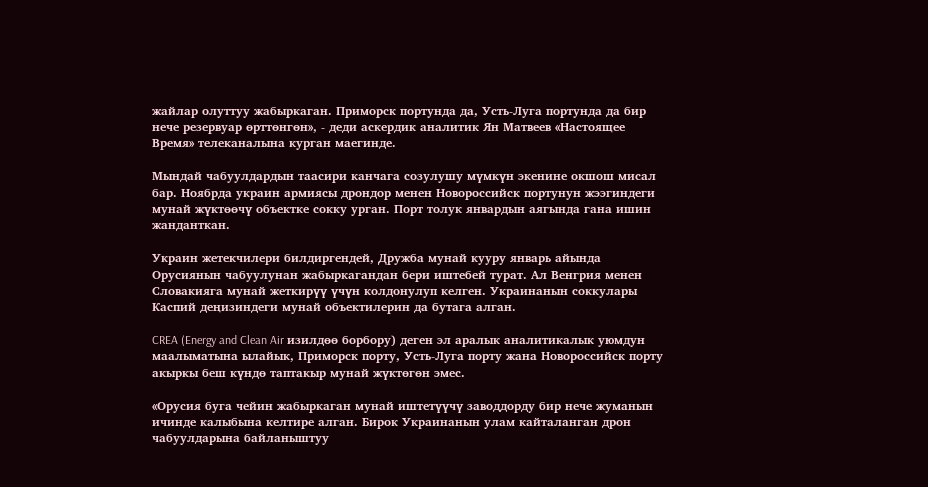жайлар олуттуу жабыркаган. Приморск портунда да, Усть-Луга портунда да бир нече резервуар өрттөнгөн», - деди аскердик аналитик Ян Матвеев «Настоящее Время» телеканалына курган маегинде.

Мындай чабуулдардын таасири канчага созулушу мүмкүн экенине окшош мисал бар. Ноябрда украин армиясы дрондор менен Новороссийск портунун жээгиндеги мунай жүктөөчү объектке сокку урган. Порт толук январдын аягында гана ишин жанданткан.

Украин жетекчилери билдиргендей, Дружба мунай кууру январь айында Орусиянын чабуулунан жабыркагандан бери иштебей турат. Ал Венгрия менен Словакияга мунай жеткирүү үчүн колдонулуп келген. Украинанын соккулары Каспий деңизиндеги мунай объектилерин да бутага алган.

CREA (Energy and Clean Air изилдөө борбору) деген эл аралык аналитикалык уюмдун маалыматына ылайык, Приморск порту, Усть-Луга порту жана Новороссийск порту акыркы беш күндө таптакыр мунай жүктөгөн эмес.

«Орусия буга чейин жабыркаган мунай иштетүүчү заводдорду бир нече жуманын ичинде калыбына келтире алган. Бирок Украинанын улам кайталанган дрон чабуулдарына байланыштуу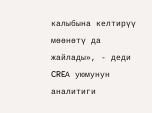калыбына келтирүү мөөнөтү да жайлады», - деди CREА уюмунун аналитиги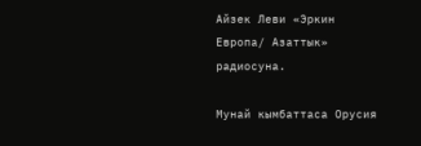Айзек Леви «Эркин Европа/ Азаттык» радиосуна.

Мунай кымбаттаса Орусия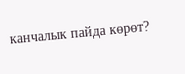канчалык пайда көрөт?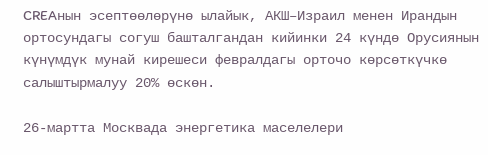CREAнын эсептөөлөрүнө ылайык, АКШ–Израил менен Ирандын ортосундагы согуш башталгандан кийинки 24 күндө Орусиянын күнүмдүк мунай кирешеси февралдагы орточо көрсөткүчкө салыштырмалуу 20% өскөн.

26-мартта Москвада энергетика маселелери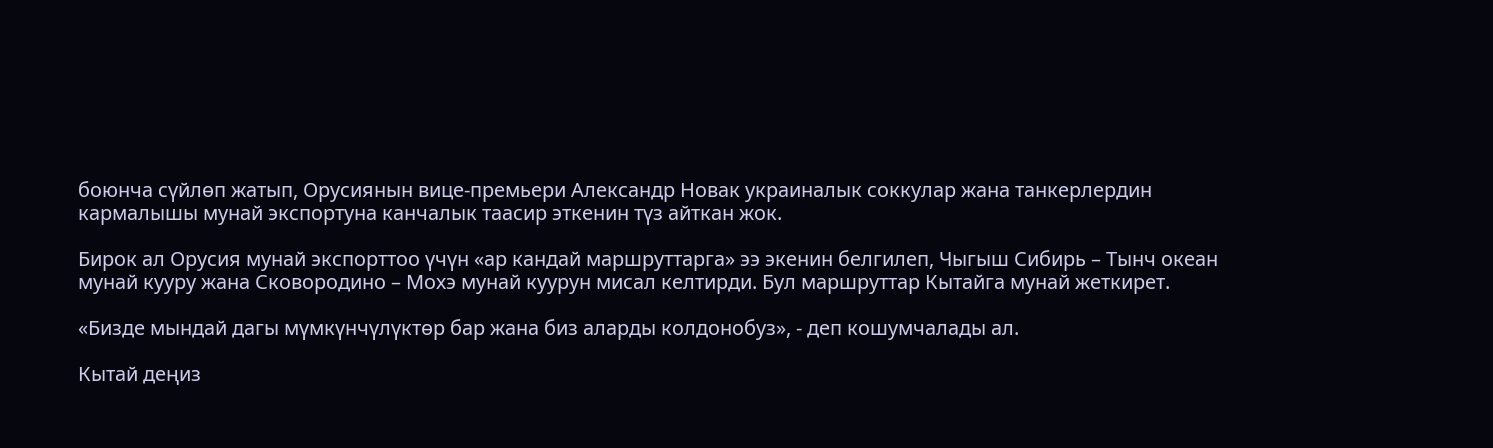боюнча сүйлөп жатып, Орусиянын вице-премьери Александр Новак украиналык соккулар жана танкерлердин кармалышы мунай экспортуна канчалык таасир эткенин түз айткан жок.

Бирок ал Орусия мунай экспорттоо үчүн «ар кандай маршруттарга» ээ экенин белгилеп, Чыгыш Сибирь – Тынч океан мунай кууру жана Сковородино – Мохэ мунай куурун мисал келтирди. Бул маршруттар Кытайга мунай жеткирет.

«Бизде мындай дагы мүмкүнчүлүктөр бар жана биз аларды колдонобуз», - деп кошумчалады ал.

Кытай деңиз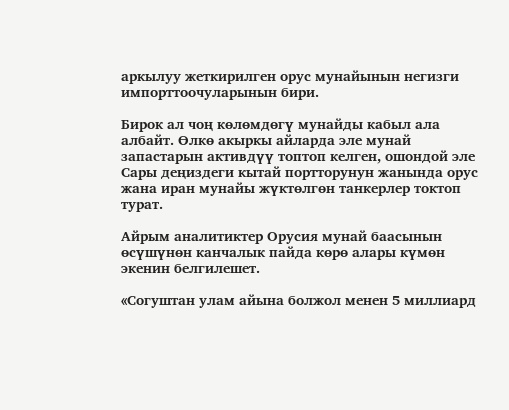аркылуу жеткирилген орус мунайынын негизги импорттоочуларынын бири.

Бирок ал чоң көлөмдөгү мунайды кабыл ала албайт. Өлкө акыркы айларда эле мунай запастарын активдүү топтоп келген, ошондой эле Сары деңиздеги кытай портторунун жанында орус жана иран мунайы жүктөлгөн танкерлер токтоп турат.

Айрым аналитиктер Орусия мунай баасынын өсүшүнөн канчалык пайда көрө алары күмөн экенин белгилешет.

«Согуштан улам айына болжол менен 5 миллиард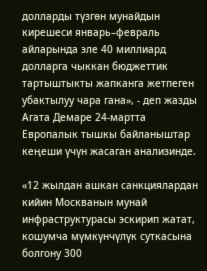долларды түзгөн мунайдын кирешеси январь–февраль айларында эле 40 миллиард долларга чыккан бюджеттик тартыштыкты жапканга жетпеген убактылуу чара гана», - деп жазды Агата Демаре 24-мартта Европалык тышкы байланыштар кеңеши үчүн жасаган анализинде.

«12 жылдан ашкан санкциялардан кийин Москванын мунай инфраструктурасы эскирип жатат, кошумча мүмкүнчүлүк суткасына болгону 300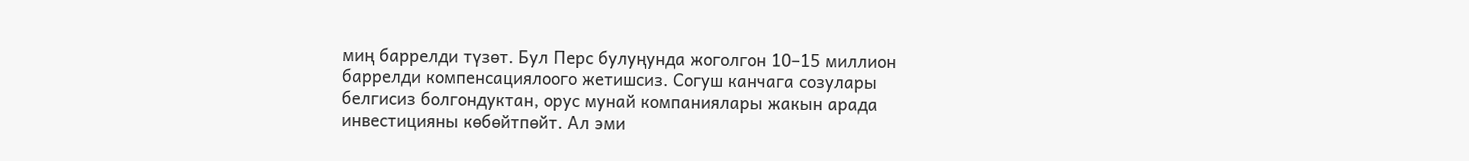миң баррелди түзөт. Бул Перс булуңунда жоголгон 10–15 миллион баррелди компенсациялоого жетишсиз. Согуш канчага созулары белгисиз болгондуктан, орус мунай компаниялары жакын арада инвестицияны көбөйтпөйт. Ал эми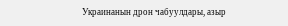Украинанын дрон чабуулдары, азыр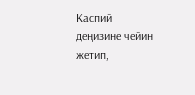Каспий деңизине чейин жетип,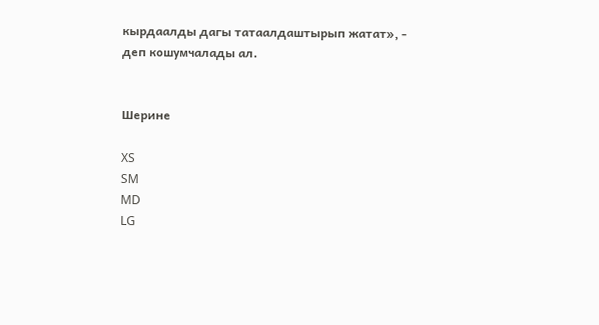кырдаалды дагы татаалдаштырып жатат», - деп кошумчалады ал.


Шерине

XS
SM
MD
LG